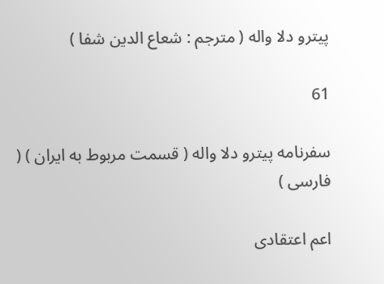پيترو دلا واله ( مترجم : شعاع الدين شفا )

61

سفرنامه پيترو دلا واله ( قسمت مربوط به ايران ) ( فارسى )

اعم اعتقادى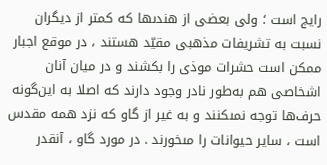رايج است ؛ ولى بعضى از هندىها كه كمتر از ديگران نسبت به تشريفات مذهبى مقيّد هستند ، در موقع اجبار ممكن است حشرات موذى را بكشند و در ميان آنان اشخاصى هم به‌طور نادر وجود دارند كه اصلا به اين‌گونه حرف‌ها توجه نمىكنند و به غير از گاو كه نزد همه مقدس است ، ساير حيوانات را مىخورند . در مورد گاو ، آنقدر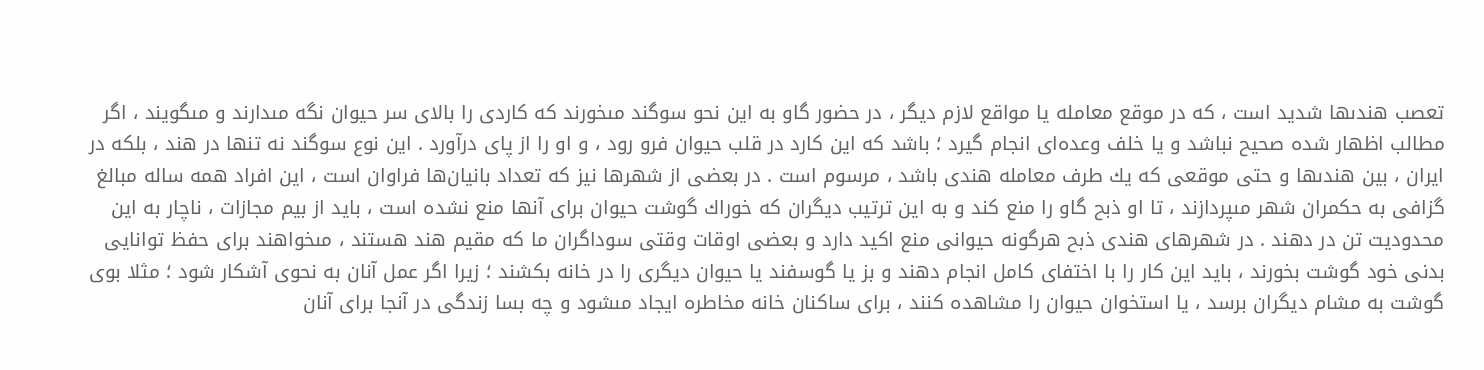تعصب هندىها شديد است ، كه در موقع معامله يا مواقع لازم ديگر ، در حضور گاو به اين نحو سوگند مىخورند كه كاردى را بالاى سر حيوان نگه مىدارند و مىگويند ، اگر مطالب اظهار شده صحيح نباشد و يا خلف وعده‌اى انجام گيرد ؛ باشد كه اين كارد در قلب حيوان فرو رود ، و او را از پاى درآورد . اين نوع سوگند نه تنها در هند ، بلكه در ايران ، بين هندىها و حتى موقعى كه يك طرف معامله هندى باشد ، مرسوم است . در بعضى از شهرها نيز كه تعداد بانيان‌ها فراوان است ، اين افراد همه ساله مبالغ گزافى به حكمران شهر مىپردازند ، تا او ذبح گاو را منع كند و به اين ترتيب ديگران كه خوراك گوشت حيوان براى آنها منع نشده است ، بايد از بيم مجازات ، ناچار به اين محدوديت تن در دهند . در شهرهاى هندى ذبح هرگونه حيوانى منع اكيد دارد و بعضى اوقات وقتى سوداگران ما كه مقيم هند هستند ، مىخواهند براى حفظ توانايى بدنى خود گوشت بخورند ، بايد اين كار را با اختفاى كامل انجام دهند و بز يا گوسفند يا حيوان ديگرى را در خانه بكشند ؛ زيرا اگر عمل آنان به نحوى آشكار شود ؛ مثلا بوى گوشت به مشام ديگران برسد ، يا استخوان حيوان را مشاهده كنند ، براى ساكنان خانه مخاطره ايجاد مىشود و چه بسا زندگى در آنجا براى آنان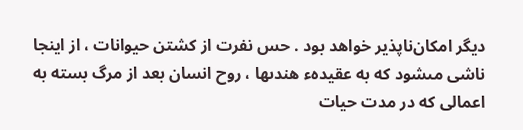ديگر امكان‌ناپذير خواهد بود . حس نفرت از كشتن حيوانات ، از اينجا ناشى مىشود كه به عقيدهء هندىها ، روح انسان بعد از مرگ بسته به اعمالى كه در مدت حيات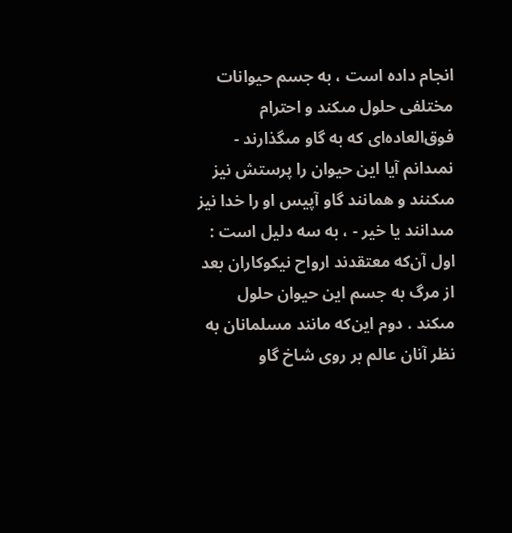انجام داده است ، به جسم حيوانات مختلفى حلول مىكند و احترام فوق‌العاده‌اى كه به گاو مىگذارند - نمىدانم آيا اين حيوان را پرستش نيز مىكنند و همانند گاو آپيس او را خدا نيز مىدانند يا خير - ، به سه دليل است : اول آن‌كه معتقدند ارواح نيكوكاران بعد از مرگ به جسم اين حيوان حلول مىكند . دوم اين‌كه مانند مسلمانان به نظر آنان عالم بر روى شاخ گاو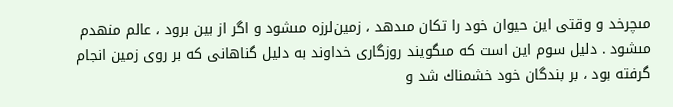مىچرخد و وقتى اين حيوان خود را تكان مىدهد ، زمين‌لرزه مىشود و اگر از بين برود ، عالم منهدم مىشود . دليل سوم اين است كه مىگويند روزگارى خداوند به دليل گناهانى كه بر روى زمين انجام گرفته بود ، بر بندگان خود خشمناك شد و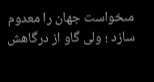مىخواست جهان را معدوم سازد ؛ ولى گاو از درگاهش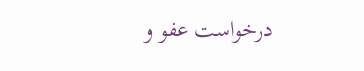درخواست عفو و